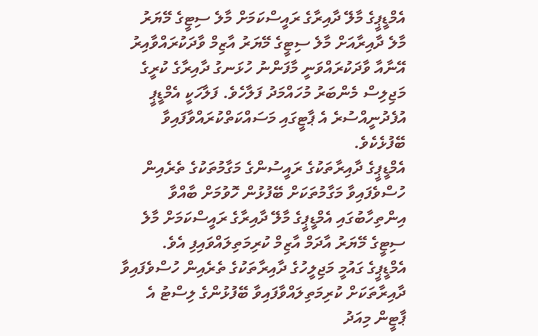އެމްޑީޕީގެ މާލޭ ދާއިރާގެ ރައީސްކަމަށް މާލެ ސިޓީގެ މޭޔަރު
މާލެ ދާއިރާއަށް މާލެ ސިޓީގެ މޭޔަރު އާޒިމް ވާދަކުރައްވާއިރު އޭނާއާ ވާދަކުރައްވަނީ މާފަންނު ހުޅަނގު ދާއިރާގެ ކުރީގެ މަޖިލިސް މެންބަރު މުހައްމަދު ފަލާހެވެ. ފަލާހަކީ އެމްޑީޕީ އުފެދުނީއްސުރެ އެ ޕާޓީގައި މަސައްކަތްކުރައްވާފައިވާ ބޭފުޅެކެވެ.
އެމްޑީޕީގެ ދާއިރާތަކުގެ ރައީސުންގެ މަގާމުތަކުގެ ތެރެއިން ހުސްވެފައިވާ މަގާމުތަކަށް ބޭފުޅުން ހޮވުމަށް ބާއްވާ އިންތިހާބުގައި އެމްޑީޕީގެ މާލޭ ދާއިރާގެ ރައީސްކަމަށް މާލެ ސިޓީގެ މޭޔަރު އާދަމް އާޒިމް ކުރިމަތިލައްވައިފި އެވެ.
އެމްޑީޕީގެ ގައުމީ މަޖިލީހުގެ ދާއިރާތަކުގެ ތެރެއިން ހުސްވެފައިވާ ދާއިރާތަކަށް ކުރިމަތިލައްވާފައިވާ ބޭފުޅުންގެ ލިސްޓު އެ ޕާޓީން މިއަދު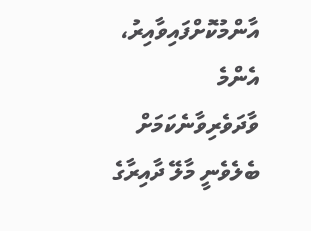އާންމުކޮށްފައިވާއިރު، އެންމެ ވާދަވެރިވާނެކަމަށް ބެލެވެނީ މާލޭ ދާއިރާގެ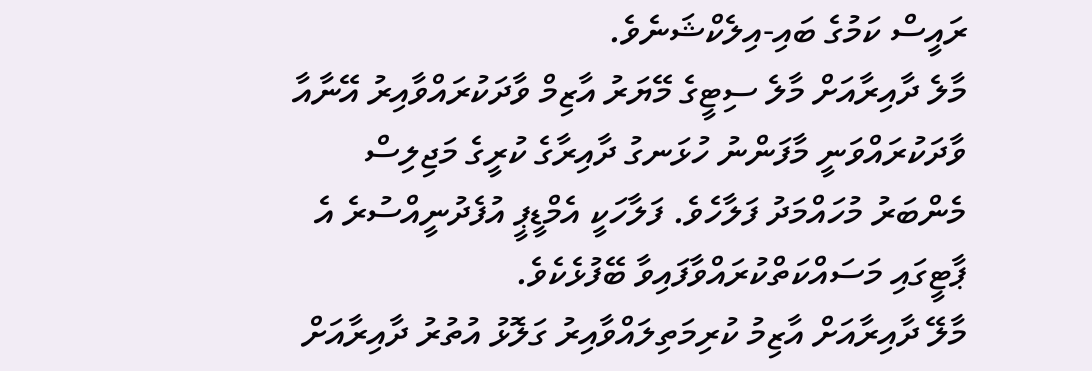ރައީސް ކަމުގެ ބައި-އިލެކްޝަނެވެ.
މާލެ ދާއިރާއަށް މާލެ ސިޓީގެ މޭޔަރު އާޒިމް ވާދަކުރައްވާއިރު އޭނާއާ ވާދަކުރައްވަނީ މާފަންނު ހުޅަނގު ދާއިރާގެ ކުރީގެ މަޖިލިސް މެންބަރު މުހައްމަދު ފަލާހެވެ. ފަލާހަކީ އެމްޑީޕީ އުފެދުނީއްސުރެ އެ ޕާޓީގައި މަސައްކަތްކުރައްވާފައިވާ ބޭފުޅެކެވެ.
މާލޭ ދާއިރާއަށް އާޒިމު ކުރިމަތިލައްވާއިރު ގަލޮޅު އުތުރު ދާއިރާއަށް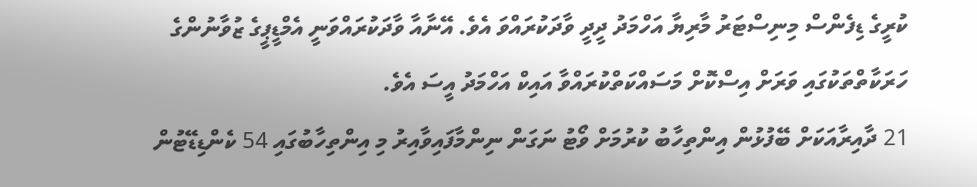ކުރީގެ ޑިފެންސް މިނިސްޓަރު މާރިޔާ އަހްމަދު ދީދީ ވާދަކުރައްވަ އެވެ. އޭނާއާ ވާދަކުރައްވަނީ އެމްޑީޕީގެ ޒުވާނުންގެ ހަރަކާތްތަކުގައި ވަރަށް އިސްކޮށް މަސައްކަތްކުރައްވާ އައިކް އަހްމަދު އީސަ އެވެ.
21 ދާއިރާއަކަށް ބޭފުޅުން އިންތިހާބު ކުރުމަށް ވޯޓު ނަގަން ނިންމާފައިވާއިރު މި އިންތިހާބުގައި 54 ކެންޑިޑޭޓުން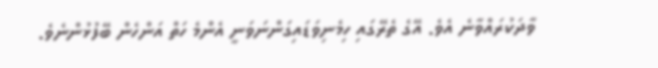ވާދަކުރައްވާނެ އެވެ. އޭގެ ތެރޭގައި ހިމެނިވަޑައިގަންނަވަނީ އެންމެ ހަތް އަންހެން ބޭފުޅުންނެވެ.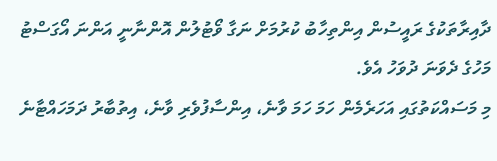ދާއިރާތަކުގެ ރައީސުން އިންތިހާބު ކުރުމަށް ނަގާ ވޯޓުލުން އޮންނާނީ އަންނަ އޯގަސްޓު މަހުގެ ދެވަނަ ދުވަހު އެވެ.
މި މަސައްކަތުގައި އަހަރެމެން ހަމަ ހަމަ ވާނެ، އިންސާފުވެރި ވާނެ، އިތުބާރު ދަމަހައްޓާނެ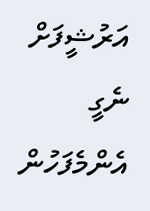އަރުޝީފަށް ނެގީ
އެންމެފަހުން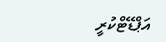އަޕްޑޭޓްކުރީ